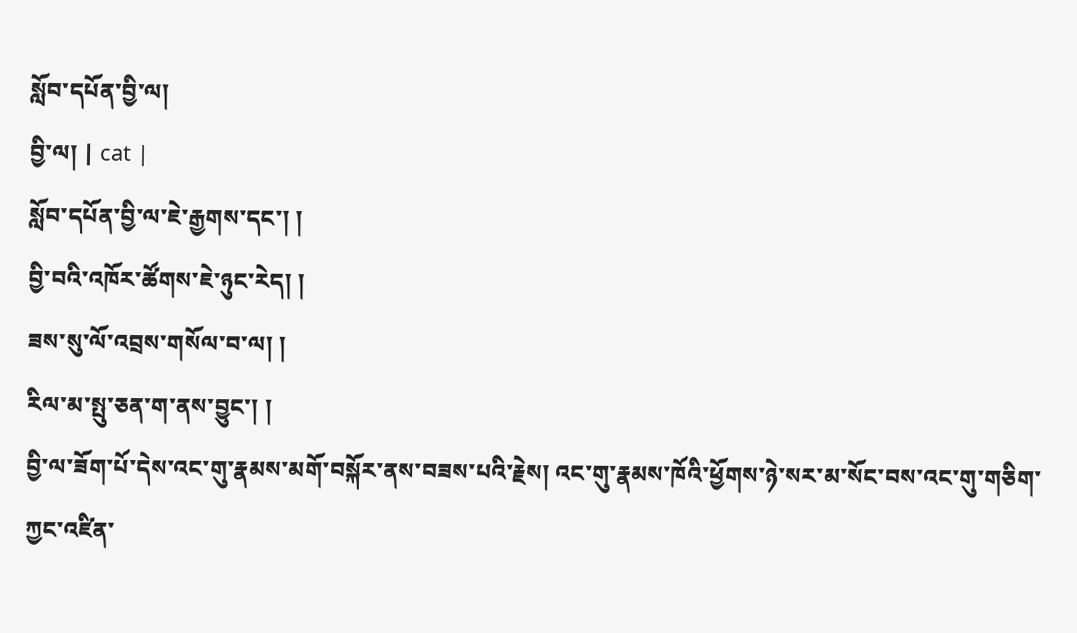སློབ་དཔོན་བྱི་ལ།
བྱི་ལ། | cat |
སློབ་དཔོན་བྱི་ལ་ཇེ་རྒྱགས་དང་། །
བྱི་བའི་འཁོར་ཚོགས་ཇེ་ཉུང་རེད། །
ཟས་སུ་ལོ་འབྲས་གསོལ་བ་ལ། །
རིལ་མ་སྤུ་ཅན་ག་ནས་བྱུང་། །
བྱི་ལ་ཟོག་པོ་དེས་འང་གུ་རྣམས་མགོ་བསྐོར་ནས་བཟས་པའི་རྗེས། འང་གུ་རྣམས་ཁོའི་ཕྱོགས་ཉེ་སར་མ་སོང་བས་འང་གུ་གཅིག་ཀྱང་འཛིན་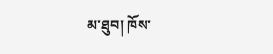མ་ཐུབ། ཁོས་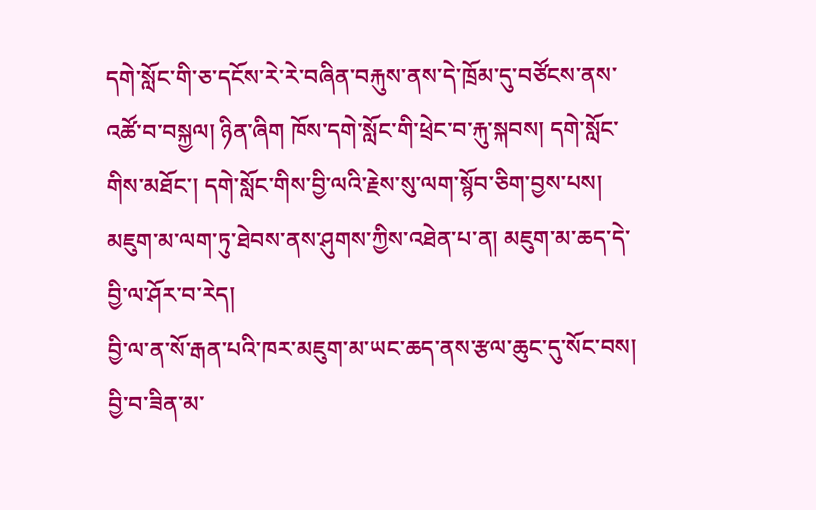དགེ་སློང་གི་ཅ་དངོས་རེ་རེ་བཞིན་བརྐུས་ནས་དེ་ཁྲོམ་དུ་བཙོངས་ནས་འཚོ་བ་བསྐྱལ། ཉིན་ཞིག ཁོས་དགེ་སློང་གི་ཕྲེང་བ་རྐུ་སྐབས། དགེ་སློང་གིས་མཐོང་། དགེ་སློང་གིས་བྱི་ལའི་རྗེས་སུ་ལག་སྙོབ་ཅིག་བྱས་པས། མཇུག་མ་ལག་ཏུ་ཐེབས་ནས་ཤུགས་ཀྱིས་འཐེན་པ་ན། མཇུག་མ་ཆད་དེ་བྱི་ལ་ཤོར་བ་རེད།
བྱི་ལ་ན་སོ་རྒན་པའི་ཁར་མཇུག་མ་ཡང་ཆད་ནས་རྩལ་ཆུང་དུ་སོང་བས། བྱི་བ་ཟིན་མ་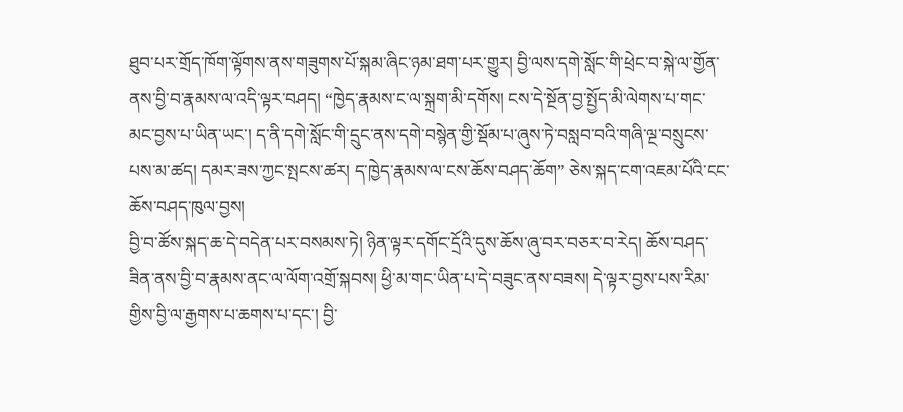ཐུབ་པར་གྲོད་ཁོག་ལྟོགས་ནས་གཟུགས་པོ་སྐམ་ཞིང་ཉམ་ཐག་པར་གྱུར། བྱི་ལས་དགེ་སློང་གི་ཕྲེང་བ་སྐེ་ལ་གྱོན་ནས་བྱི་བ་རྣམས་ལ་འདི་ལྟར་བཤད། “ཁྱེད་རྣམས་ང་ལ་སྐྲག་མི་དགོས། ངས་དེ་སྔོན་བྱ་སྤྱོད་མི་ལེགས་པ་གང་མང་བྱས་པ་ཡིན་ཡང་། ད་ནི་དགེ་སློང་གི་དྲུང་ནས་དགེ་བསྙེན་གྱི་སྡོམ་པ་ཞུས་ཏེ་བསླབ་བའི་གཞི་ལྔ་བསྲུངས་པས་མ་ཚད། དམར་ཟས་ཀྱང་སྤངས་ཚར། ད་ཁྱེད་རྣམས་ལ་ངས་ཆོས་བཤད་ཆོག” ཅེས་སྐད་ངག་འཇམ་པོའི་ངང་ཆོས་བཤད་ཁུལ་བྱས།
བྱི་བ་ཚོས་སྐད་ཆ་དེ་བདེན་པར་བསམས་ཏེ། ཉིན་ལྟར་དགོང་དྲོའི་དུས་ཆོས་ཞུ་བར་བཅར་བ་རེད། ཆོས་བཤད་ཟིན་ནས་བྱི་བ་རྣམས་ནང་ལ་ལོག་འགྲོ་སྐབས། ཕྱི་མ་གང་ཡིན་པ་དེ་བཟུང་ནས་བཟས། དེ་ལྟར་བྱས་པས་རིམ་གྱིས་བྱི་ལ་རྒྱགས་པ་ཆགས་པ་དང་། བྱི་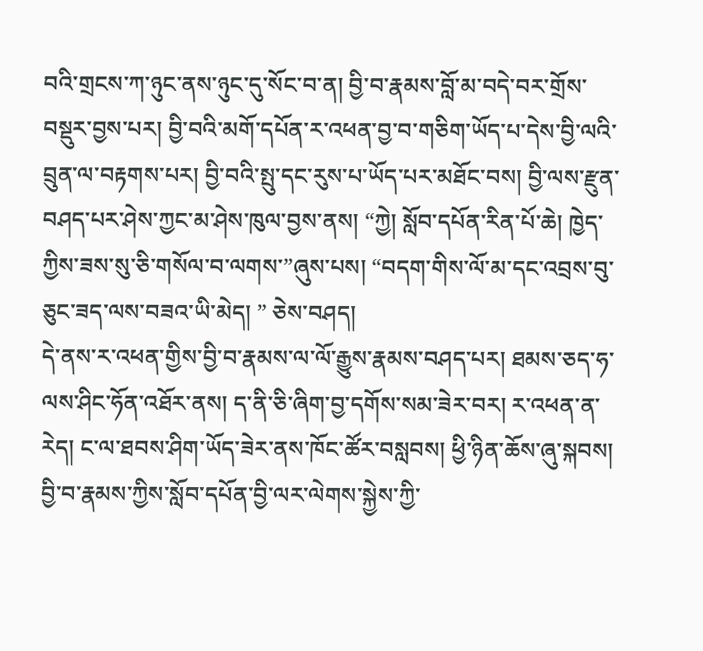བའི་གྲངས་ཀ་ཉུང་ནས་ཉུང་དུ་སོང་བ་ན། བྱི་བ་རྣམས་བློ་མ་བདེ་བར་གྲོས་བསྡུར་བྱས་པར། བྱི་བའི་མགོ་དཔོན་ར་འཕན་བྱ་བ་གཅིག་ཡོད་པ་དེས་བྱི་ལའི་བྲུན་ལ་བརྟགས་པར། བྱི་བའི་སྤུ་དང་རུས་པ་ཡོད་པར་མཐོང་བས། བྱི་ལས་རྫུན་བཤད་པར་ཤེས་ཀྱང་མ་ཤེས་ཁུལ་བྱས་ནས། “ཀྱེ། སློབ་དཔོན་རིན་པོ་ཆེ། ཁྱེད་ཀྱིས་ཟས་སུ་ཅི་གསོལ་བ་ལགས་”ཞུས་པས། “བདག་གིས་ལོ་མ་དང་འབྲས་བུ་ཅུང་ཟད་ལས་བཟའ་ཡི་མེད། ” ཅེས་བཤད།
དེ་ནས་ར་འཕན་གྱིས་བྱི་བ་རྣམས་ལ་ལོ་རྒྱུས་རྣམས་བཤད་པར། ཐམས་ཅད་ཧ་ལས་ཤིང་ཧོན་འཐོར་ནས། ད་ནི་ཅི་ཞིག་བྱ་དགོས་སམ་ཟེར་བར། ར་འཕན་ན་རེད། ང་ལ་ཐབས་ཤིག་ཡོད་ཟེར་ནས་ཁོང་ཚོར་བསླབས། ཕྱི་ཉིན་ཆོས་ཞུ་སྐབས། བྱི་བ་རྣམས་ཀྱིས་སློབ་དཔོན་བྱི་ལར་ལེགས་སྐྱེས་ཀྱི་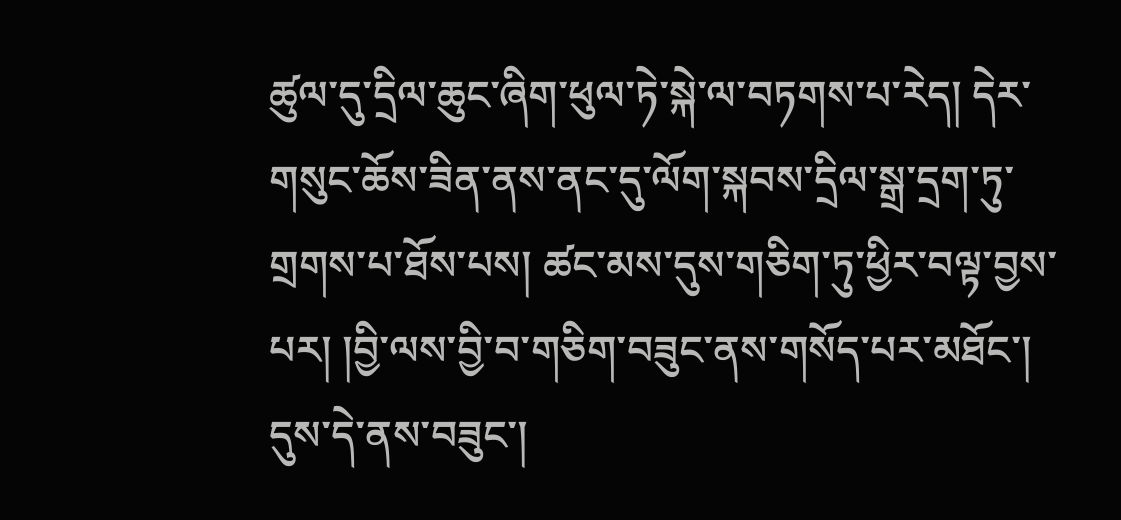ཚུལ་དུ་དྲིལ་ཆུང་ཞིག་ཕུལ་ཏེ་སྐེ་ལ་བཏགས་པ་རེད། དེར་གསུང་ཆོས་ཟིན་ནས་ནང་དུ་ལོག་སྐབས་དྲིལ་སྒྲ་དྲག་ཏུ་གྲགས་པ་ཐོས་པས། ཚང་མས་དུས་གཅིག་ཏུ་ཕྱིར་བལྟ་བྱས་པར། །བྱི་ལས་བྱི་བ་གཅིག་བཟུང་ནས་གསོད་པར་མཐོང་། དུས་དེ་ནས་བཟུང་།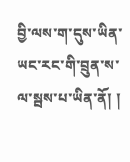བྱི་ལས་ག་དུས་ཡིན་ཡང་རང་གི་བྲུན་ས་ལ་སྦས་པ་ཡིན་ནོ། །